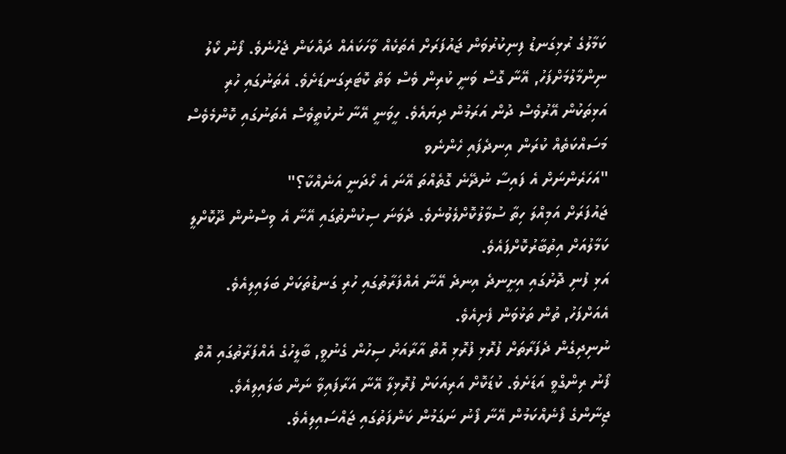ކަމާލުގެ ރުޅިގަނޑު ފިނިކުރުވަން ޖައުފަރަށް އެތަކެއް ވާހަކައެއް ދައްކަން ޖެހުނެވެ. ފޯނު ކޯލު ނިންމާލުމަށްފަހު, އޭނާ ގޮސް ވަނީ ކުރިން ވެސް ވަތް ކޮޓަރިގަނޑަށެވެ. އެތަނުގައި ހުރި އަޅިތަކުން އޭރުވެސް ދުން އަރަމުން ދިޔައެވެ. ހީވަނީ އޭނާ ނުކުތީވެސް އެތަނުގައި ކޮންމެވެސް މަސައްކަތެއް ކުރަން އިނދެފައި ހެންނެވ
"އަހަރެންނަށް އެ ފައިސާ ނުދޭނެ ގޮތެއްތަ އޭނަ އެ ހޯދަނީ އަނެއްކާ؟"
ޖައުފަރަށް އަމިއްލަ ހިތާ ސުވާލުކޮށްލެވުނެވެ. ދެވަނަ ސިކުންތުގައި އޭނާ އެ ވިސްނުން ދޫކޮށްލީ ކަމާލުއަށް އިތުބާރުކޮށްފައެވެ.
އަޅި ފުނި ދޮށުގައި އިށީނދެ އިނދެ އޭނާ އެއްފަރާތުގައި ހުރި ގަނޑުތަކަށް ބަލައިލިއެވެ. އެއަށްފަހު, ތުން ތަޅުވަން ފެށިއެވެ.
ނުނިދިގެން ދެފަރާތަށް ފުރޮޅި ފުރޮޅި އޮތް އާރާއަށް ސިހުން ގެނުވީ, ބާލީހުގެ އެއްފަރާތުގައި އޮތް ފޯނު ރިންގްވީ އަޑަށެވެ. ކުޑަކޮށް އަރިއަކަށް ފުރޮޅިލާ އޭނާ އަރާފައިވާ ނަން ބަލައިލިއެވެ. ޖިނާންގެ ފޯނެއްކަމުން އޭނާ ފޯނު ނަގަމުން ކަންފަތުގައި ޖައްސައިލިއެވެ.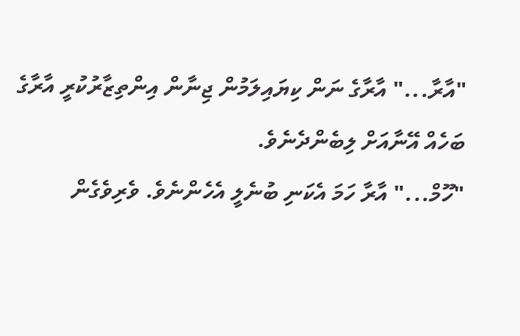"އާރާ..." އާރާގެ ނަން ކިޔައިލަމުން ޖިނާން އިންތިޒާރުކުރީ އާރާގެ ބަހެއް އޭނާއަށް ލިބެންދެނެވެ.
"ހޫމް..." އާރާ ހަމަ އެކަނި ބުނެލީ އެހެންނެވެ. ވެރިވެގެން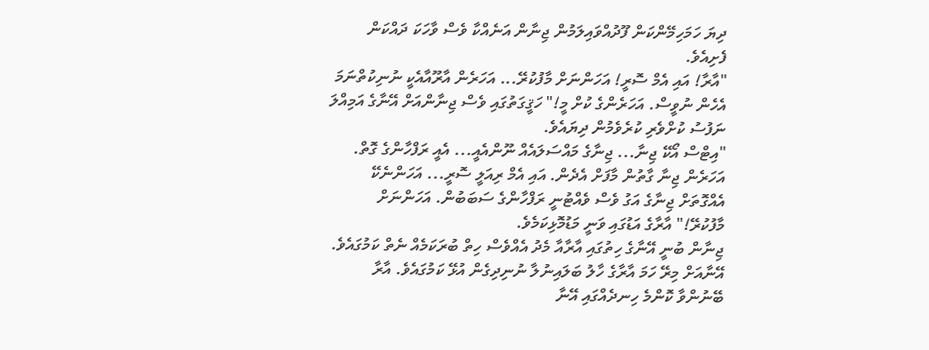ދިޔަ ހަމަހިމޭންކަން ފޫދުއްވައިލަމުން ޖިނާން އަނެއްކާ ވެސް ވާހަކަ ދައްކަން ފެށިއެވެ.
"އާރާ! އައި އެމް ސޮރީ! އަހަންނަށް މާފުކުރޭ... އަހަރެން އާރޫއާއެކީ ނުނިކުތްނަމަ އެހެން ނުވީސް. އަހަރެންގެ ކުށް މީ!" ހަޤީގަތުގައި ވެސް ޖިނާންއަށް އޭނާގެ އަމިއްލަ ނަފުސު ކުށްވެރި ކުރެވެމުން ދިޔައެވެ.
"އިޓްސް އޯކޭ ޖިނާ... ޖިނާގެ މައްސަލައެއް ނޫންއެއީ... އެއީ ރަފްހާންގެ ގޮތް. އަހަރެން ޖިނާ ގާތުން މާފަށް އެދެން. އައި އެމް ރިއަލީ ސޮރީ... އަހަންނެކޭ އެއްގޮތަށް ޖިނާގެ އަގު ވެސް ވެއްޓުނީ ރަފްހާންގެ ސަބަބުން. އަހަންނަށް މާފުކުރޭ!" އާރާގެ އަޑުގައި ވަނީ މަޑުމޮޅިކަމެވެ.
ޖިނާން ބުނީ އޭނާގެ ހިތުގައި އާރާއާ މެދު އެއްވެސް ހިތް ބުރަކަމެއް ނެތް ކަމުގައެވެ. އޭނާއަށް މިރޭ ހަމަ އާރާގެ ހާލު ބަލައިނުލާ ނުނިދިގެން އުޅޭ ކަމުގައެވެ. އާރާ ބޭނުންވާ ކޮންމެ ހިނދެއްގައި އޭނާ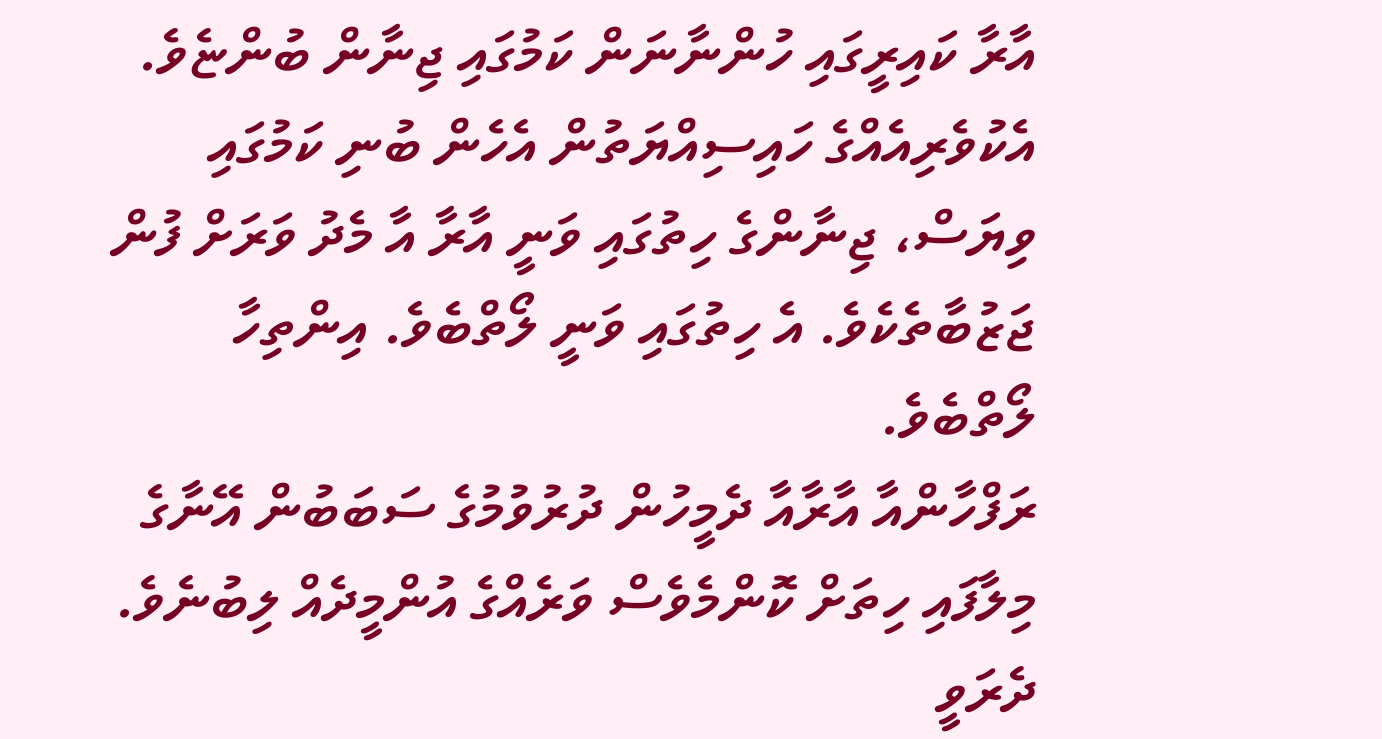އާރާ ކައިރީގައި ހުންނާނަން ކަމުގައި ޖިނާން ބުންޏެވެ. އެކުވެރިއެއްގެ ހައިސިއްޔަތުން އެހެން ބުނި ކަމުގައި ވިޔަސް، ޖިނާންގެ ހިތުގައި ވަނީ އާރާ އާ މެދު ވަރަށް ފުން ޖަޒުބާތެކެވެ. އެ ހިތުގައި ވަނީ ލޯތްބެވެ. އިންތިހާ ލޯތްބެވެ.
ރަފްހާންއާ އާރާއާ ދެމީހުން ދުރުވުމުގެ ސަބަބުން އޭނާގެ މިލާފައި ހިތަށް ކޮންމެވެސް ވަރެއްގެ އުންމީދެއް ލިބުނެވެ. ދެރަވީ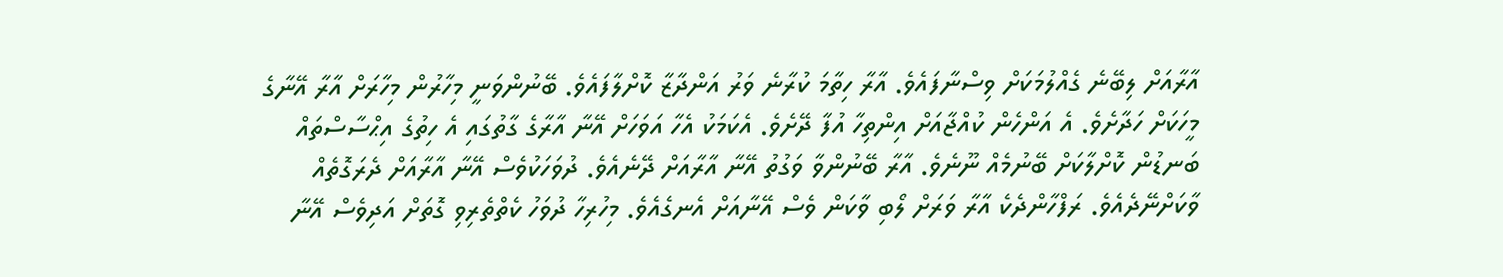އާރާއަށް ލިބޭނެ ގެއްލުމަކަށް ވިސްނާފައެވެ. އާރާ ހިތާމަ ކުރާނެ ވަރު އަންދާޒާ ކޮށްލާފައެވެ. ބޭނުންވަނީ މިހާރުން މިހާރަށް އާރާ އޭނާގެ މީހަކަށް ހަދާށެވެ. އެ އަންހެން ކުއްޖާއަށް އިންތިހާ އުފާ ދޭށެވެ. އެކަމަކު އެހާ އަވަހަށް އޭނާ އާރާގެ ގާތުގައި އެ ހިތުގެ އިޙްސާސްތައް ބަނޑުން ކޮށްލާކަށް ބޭނުމެއް ނޫނެވެ. އާރާ ބޭނުންވާ ވަގުތު އޭނާ އާރާއަށް ދޭނެއެވެ. ދުވަހަކުވެސް އޭނާ އާރާއަށް ދެރަގޮތެއް ވާކަށްނޭދެއެވެ. ރަފްހާންދެކެ އާރާ ވަރަށް ލޯބި ވާކަން ވެސް އޭނާއަށް އެނގެއެވެ. މިހުރިހާ ދުވަހު ކެތްތެރިވި ގޮތަށް އަދިވެސް އޭނާ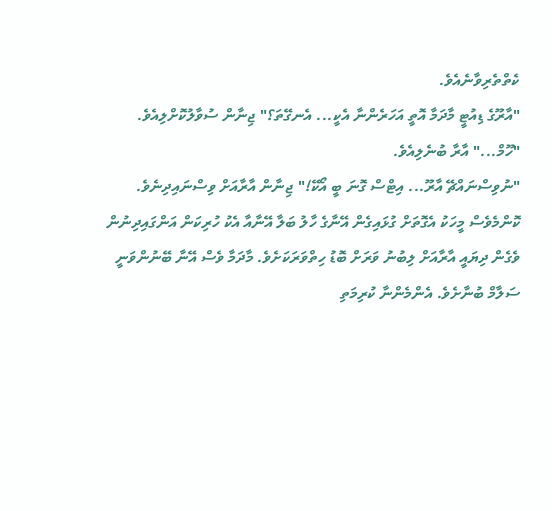ކެތްތެރިވާނެއެވެ.
"އާރޫގެ ޑިއުޓީ މާދަމާ އޮތީ އަހަރެންނާ އެކީ... އެނގޭތަ؟" ޖިނާން ސުވާލުކޮށްލިއެވެ.
"ހޫމް..." އާރާ ބުނެލިއެވެ.
"ނުވިސްނައްޗޭ އާރޫ... އިޓްސް ގޮނަ ބީ އޯކޭ!" ޖިނާން އާރާއަށް ވިސްނައިދިނެވެ.
ކޮންމެވެސް މީހަކު އެގޮތަށް ގުޅައިގެން އޭނާގެ ހާލު ބަލާ އޭނާއާ އެކު ހުރިކަން އަންގައިދިނުން ވެގެން ދިޔައީ އާރާއަށް ލިބުނު ވަރަށް ބޮޑު ހިތްވަރަކަށެވެ. މާދަމާ ވެސް އޭނާ ބޭނުންވަނީ ސަލާމް ބުނާށެވެ. އެންމެންނާ ކުރިމަތި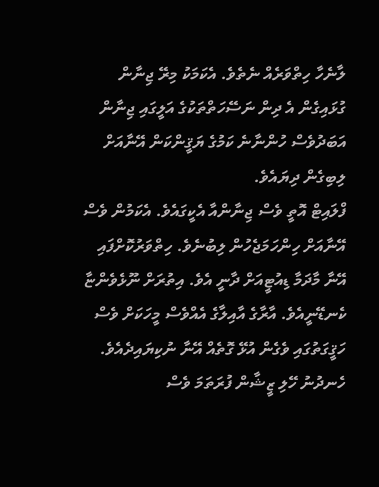ލާނެހާ ހިތްވަރެއް ނެތެވެ. އެކަމަކު މިރޭ ޖިނާން ގުޅައިގެން އެ ދިން ނަސޭހަތްތަކުގެ އަލީގައި ޖިނާން އަބަދުވެސް ހުންނާނެ ކަމުގެ ޔަޤީންކަން އޭނާއަށް ލިބިގެން ދިޔައެވެ.
ފްލައިޓް އޮތީ ވެސް ޖިނާންއާ އެކީގައެވެ. އެކަމުން ވެސް އޭނާއަށް ހިންހަމަޖެހުން ލިބުނެވެ. ހިތްވަރުކޮށްފައި އޭނާ މާދަމާ ޑިއުޓީއަށް ދާނީ އެވެ. އިތުރަށް ނޫޅެވެންޏާ ކެނޑޭނީއެވެ. އާރާގެ އާއިލާގެ އެއްވެސް މީހަކަށް ވެސް ހަޤީގަތުގައި ވެގެން އުޅޭ ގޮތެއް އޭނާ ނުކިޔައިދެއެވެ.
ހެނދުނު ހޭލި ޒީޝާން ފުރަތަމަ ވެސް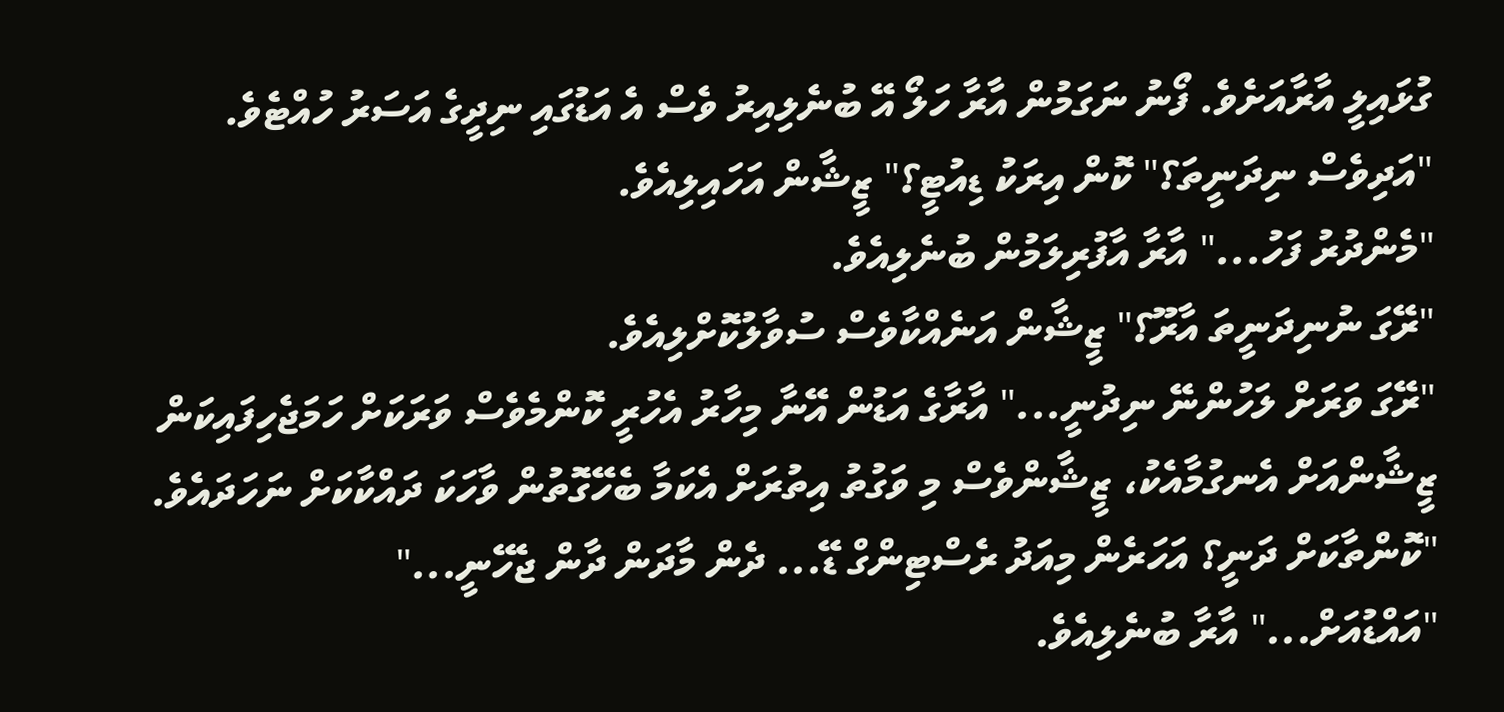ގުޅައިލީ އާރާއަށެވެ. ފޯނު ނަގަމުން އާރާ ހަލޯ އޭ ބުނެލިއިރު ވެސް އެ އަޑުގައި ނިދީގެ އަސަރު ހުއްޓެވެ.
"އަދިވެސް ނިދަނީތަ؟" ކޮން އިރަކު ޑިއުޓީ؟" ޒީޝާން އަހައިލިއެވެ.
"މެންދުރު ފަހު..." އާރާ އާފުރިލަމުން ބުނެލިއެވެ.
"ރޭގަ ނުނިދަނީތަ އާރޫ؟" ޒީޝާން އަނެއްކާވެސް ސުވާލުކޮށްލިއެވެ.
"ރޭގަ ވަރަށް ލަހުންނޭ ނިދުނީ..." އާރާގެ އަޑުން އޭނާ މިހާރު އެހުރީ ކޮންމެވެސް ވަރަކަށް ހަމަޖެހިފައިކަން ޒީޝާންއަށް އެނގުމާއެކު، ޒީޝާންވެސް މި ވަގުތު އިތުރަށް އެކަމާ ބެހޭގޮތުން ވާހަކަ ދައްކާކަށް ނަހަދައެވެ.
"ކޮންތާކަށް ދަނީ؟ އަހަރެން މިއަދު ރެސްޓިންގް ޑޭ... ދެން މާދަން ދާން ޖެހޭނީ..."
"އައްޑުއަށް..." އާރާ ބުނެލިއެވެ.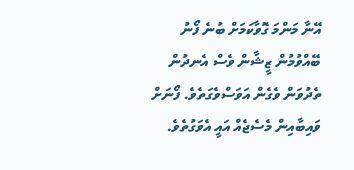އޭނާ މަންމަ ގޮވާކަމަށް ބުނެ ފޯނު ބޭއްވުމުން ޒީޝާން ވެސް އެނދުން ތެދުވަން ވެގެން އަވަސްވެގަތެވެ. ފޯނަށް ވައިބާއިން މެސެޖެއް އައީ އެވަގުތެވެ.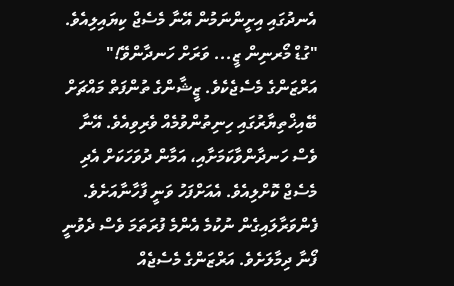އެނދުގައި އިށީންނަމުން އޭނާ މެސެޖް ކިޔައިލިއެވެ.
"ގުޑް މޯރނިން ޒީ... ވަރަށް ހަނދާންވޭ!" އަރްޒަންގެ މެސެޖެކެވެ. ޒީޝާންގެ ތުންފަތް މައްޗަށް ބޭއިޚްތިޔާރުގައި ހިނިތުންވުމެއް ވެރިވިއެވެ. އޭނާ ވެސް ހަނދާންވާކަމަށާއި، އަމާން ދުވަހަކަށް އެދި މެސެޖް ކޮށްލިއެވެ. އެއަށްފަހު ވަނީ ފާހާނާއަށެވެ.
ފެންވަރާލައިގެން ނުކުމެ އެންމެ ފުރަތަމަ ވެސް ދެވުނީ ފޯނާ ދިމާލަށެވެ. އަރްޒަންގެ މެސެޖެއް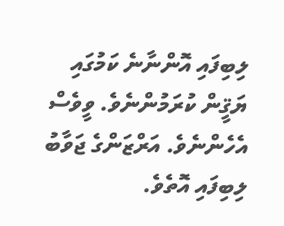ލިބިފައި އޮންނާނެ ކަމުގައި ޔަޤީން ކުރަމުންނެވެ. ވީވެސް އެހެންނެވެ. އަރްޒަންގެ ޖަވާބު ލިބިފައި އޮތެވެ.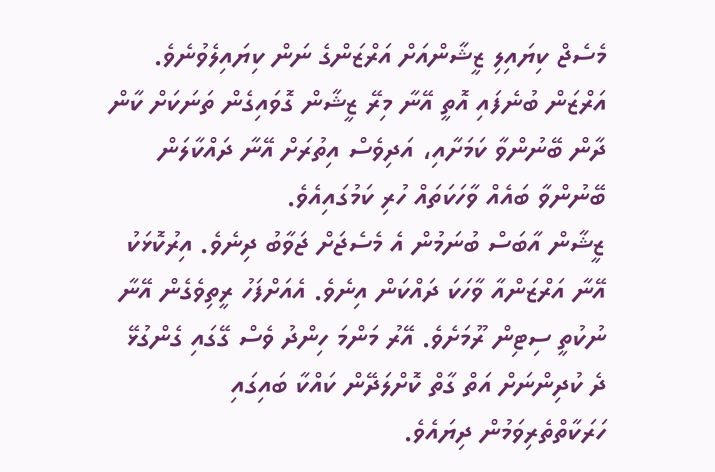މެސެޖް ކިޔައިލި ޒީޝާންއަށް އަރްޒަންގެ ނަން ކިޔައިލެވުނެވެ. އަރްޒަން ބުނެފައި އޮތީ އޭނާ މިރޭ ޒީޝާން ގޮވައިގެން ތަނަކަށް ކާން ދާން ބޭނުންވާ ކަމަށާއި، އަދިވެސް އިތުރަށް އޭނާ ދައްކާލަން ބޭނުންވާ ބައެއް ވާހަކަތައް ހުރި ކަމުގައިއެވެ.
ޒީޝާން އާބަސް ބުނަމުން އެ މެސެޖަށް ޖަވާބު ދިނެވެ. އިރުކޮޅަކު އޭނާ އަރްޒަންއާ ވާހަކަ ދައްކަން އިނެވެ. އެއަށްފަހު ރީތިވެގެން އޭނާ ނުކުތީ ސިޓިން ރޫމަށެވެ. އޭރު މަންމަ ހިންދު ވެސް ގޭގައި ގެންގުޅޭ ދެ ކުދިންނަށް އަތް ގާތް ކޮށްލަދޭން ކައްކާ ބައިގައި ހަރަކާތްތެރިވަމުން ދިޔައެވެ.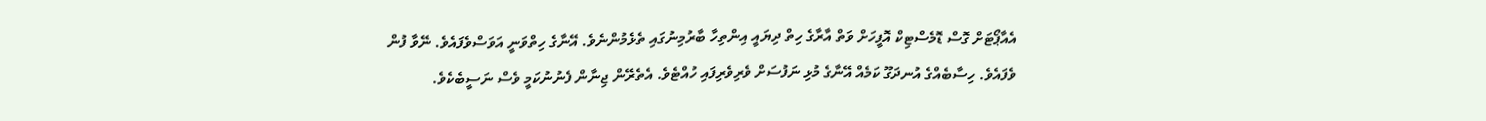އެއާޕޯޓަށް ގޮސް ޑޮމެސްޓިކް އޮފީހަށް ވަތް އާރާގެ ހިތް ދިޔައީ އިންތިހާ ބާރުމިނުގައި ތެޅެމުންނެވެ. އޭނާގެ ހިތްވަނީ އަވަސްވެފައެވެ. ނޭވާ ފުން ވެފައެވެ. ހިސާބެއްގެ އުނދަގޫ ކަމެއް އޭނާގެ މުޅި ނަފުސަށް ވެރިވެރިފައި ހުއްޓެވެ. އެތެރޭން ޖިނާން ފެނުނުކަމީ ވެސް ނަސީބެކެވެ.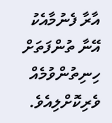އާރާ ފެނުމާއެކު އޭނާ ތުންފަތަށް ހިނިތުންވުމެއް ވެރިކޮށްލިއެވެ.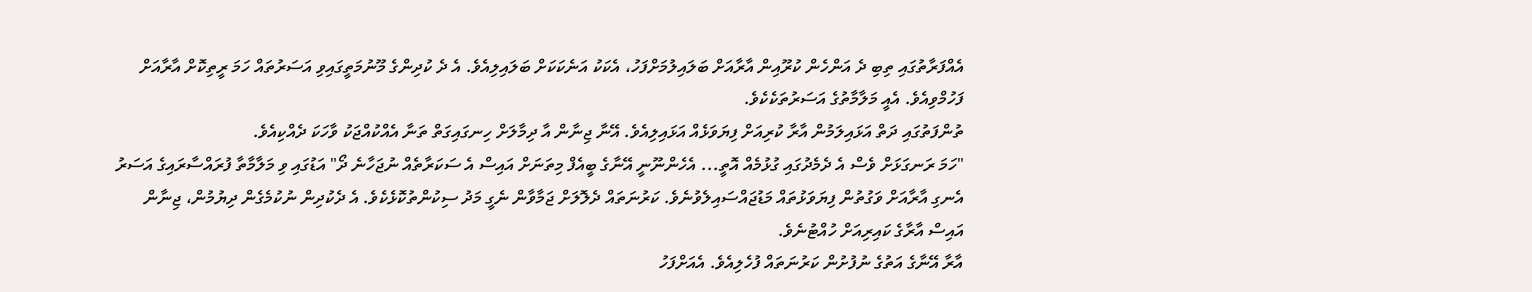އެއްފަރާތުގައި ތިބި ދެ އަންހެން ކުރޫއިން އާރާއަށް ބަލައިލުމަށްފަހު، އެކަކު އަނެކަކަށް ބަލައިލިއެވެ. އެ ދެ ކުދިންގެ މޫނުމަތީގައިވި އަސަރުތައް ހަމަ ރީތިކޮށް އާރާއަށް ފަހުމްވިއެވެ. އެއީ މަލާމާތުގެ އަސަރުތަކެކެވެ.
ތުންފަތުގައި ދަތް އަޅައިލަމުން އާރާ ކުރިއަށް ފިޔަވަޅެއް އަޅައިލިއެވެ. އޭނާ ޖިނާން އާ ދިމާލަށް ހިނގައިގަތް ތަނާ އެއްކުއްޖަކު ވާހަކަ ދެއްކިއެވެ.
"ހަމަ ރަނގަޅަށް ވެސް އެ ދެމެދުގައި ގުޅުމެއް އޮތީ... އެހެންނޫނީ އޭނާގެ ބީއެފް މިތަނަށް އައިސް އެ ސަކަރާތެއް ނުޖަހާނެ ދޯ" އަޑުގައި ވި މަލާމާތާ ފުރައްސާރައިގެ އަސަރު އެނގި އާރާއަށް ވަގުތުން ފިޔަވަޅުތައް މަޑުޖައްސައިލެވުނެވެ. ކަރުނަތައް ދެލޮލަށް ޖަމާވާން ނެގީ މަދު ސިކުންތުކޮޅެކެވެ. އެ ދެކުދިން ނުކުމެގެން ދިޔުމުން، ޖިނާން އައިސް އާރާގެ ކައިރިއަށް ހުއްޓުނެވެ.
އާރާ އޭނާގެ އަތުގެ ނުފުށުން ކަރުނަތައް ފުހެލިއެވެ. އެއަށްފަހު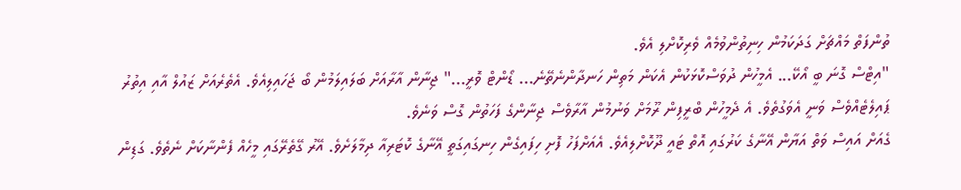ތުންފަތް މައްޗަށް ގަދަކަމުން ހިނިތުންވުމެއް ވެރިކޮށްލި އެވެ.
"އިޓްސް ގޮނަ ބީ އޯކޭ... އެމީހުން ދުވަސްކޮޅަކުން އެކަން މަތިން ހަނދާންނެތޭނެ... ޑޯންޓް ވޮރީ..." ޖިނާން އާރާއަށް ބަލައިލަމުން ބޯ ޖަހައިލިއެވެ. އެތެރެއަށް ޒައުލް އާއި އިތުރު ޕައިލެޓެއްވެސް ވަނީ އެވަގުތެވެ. އެ ދެމީހުން ބްރީފިން ރޫމަށް ވަނުމުން އާރާވެސް ޖިނާންގެ ފަހަތުން ގޮސް ވަނެވެ.
ގެއަށް އައިސް ވަތް އަޔާން އޭނާގެ ކަރުގައި އޮތް ޓައީ ދޫކޮށްލިއެވެ. އެއަށްފަހު ފޮށި ހިފައިގެން ހިނގައިގަތީ އޭނާގެ ކޮޓަރިއާ ދިމާލަށެވެ. އޭރު ގޭތެރޭގައި މީހެއް ފެންނާކަށް ނެތެވެ. ގަޑިން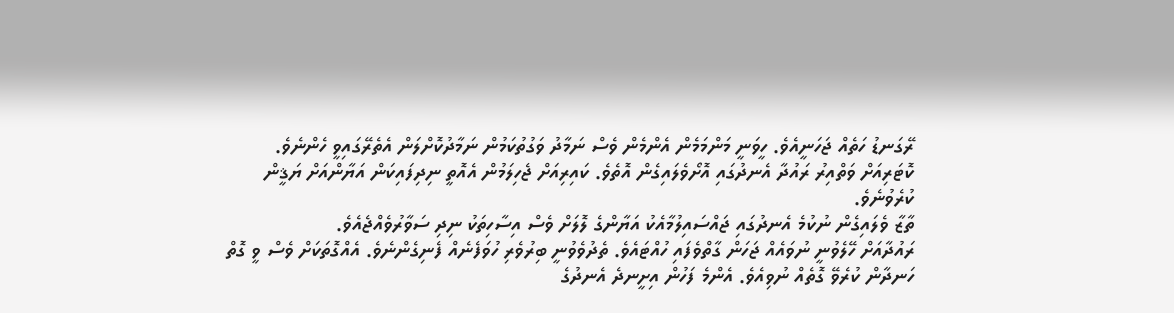ރޭގަނޑު ހަތެއް ޖަހަނީއެވެ. ހީވަނީ މަންމަމެން އެންމެން ވެސް ނަމާދު ވަގުތުކަމުން ނަމާދުކޮށްލަން އެތެރޭގައިވީ ހެންނެވެ. ކޮޓަރިއަށް ވަތްއިރު ރައުދާ އެނދުގައި އޮށޯވެލައިގެން އޮތެވެ. ކައިރިއަށް ޖެހިލަމުން އެއޮތީ ނިދިފައިކަން އަޔާންއަށް ޔަޤީން ކުރެވުނެވެ.
ތާޒާ ވެލައިގެން ނުކުމެ އެނދުގައި ޖައްސައިލުމާއެކު އަޔާންގެ ލޮލަށް ވެސް އިސާހިތަކު ނިދި ސަވާރުވެއްޖެއެވެ.
ރައުދާއަށް ހޭލެވުނީ ނުވައެއް ޖަހަން ގާތްވެފައި ހުއްޓައެވެ. ތެދުވެވުނީ ބިރުވެރި ހުވަފެނެއް ފެނިގެންނެވެ. އެއްގޮތަކަށް ވެސް ވީ ގޮތް ހަނދާން ކުރެވޭ ގޮތެއް ނުވިއެވެ. އެންމެ ފަހުން އިށީނދެ އެނދުގެ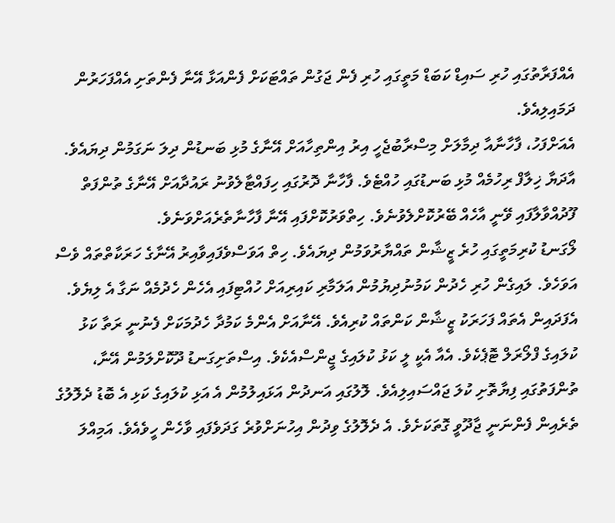އެއްފަރާތުގައި ހުރި ސައިޑް ކަބަޑް މަތީގައި ހުރި ފެން ޖަގުން ތައްޓަކަށް ފެންއަޅާ އޭނާ ފެންތަށި އެއްފަހަރުން ދަމައިލިއެވެ.
އެއަށްފަހު، ފާހާނާއާ ދިމާލަށް މިސްރާބުޖެހީ އިރު އިންތިހާއަށް އޭނާގެ މުޅި ބަނޑުން ދިލަ ނަގަމުން ދިޔައެވެ. އާދަޔާ ޚިލާފް ރިހުމެއް މުޅި ބަނޑުގައި ހުއްޓެވެ. ފާހާނާ ދޮރުގައި ހިފައްޓާލެވުނު ރައުދާއަށް އޭނާގެ ތުންފަތް ފޫދުއްވާލާފައި ވޭނީ އާހެއް ބޭރުކޮށްލެވުނެވެ. ހިތްވަރުކޮށްފައި އޭނާ ފާހާނާތެރެއަށްވަނެވެ.
ލޯގަނޑު ކުރިމަތީގައި ހުރެ ޒީޝާން ތައްޔާރުވަމުން ދިޔައެވެ. ހިތް އަވަސްވެފައިވާއިރު އޭނާގެ ހަރަކާތްތައް ވެސް އަވަހެވެ. ލައިގެން ހުރި ހެދުން ކަމުނުދިޔުމުން އަލަމާރި ކައިރިއަށް ހުއްޓިފައި އެހެން ހެދުމެއް ނަގާ އެ ލިޔެވެ. އެފަދައިން އެތައް ފަހަރަކު ޒީޝާން ކަންތައް ކުރިއެވެ. އޭނާއަށް އެންމެ ކަމުދާ ހެދުމަކަށް ފެނުނީ ރަތާ ކަޅު ކުލައިގެ ފްލޯރަލް ޓޮޕެކެވެ. އެއާ އެކީ ލީ ކަޅު ކުލައިގެ ޖީންސްއެކެވެ. އިސްތަށިގަނޑު ދޫކޮށްލަމުން އޭނާ، ތުންފަތުގައި ފިޔާތޮށި ކުލަ ޖައްސައިލިއެވެ. ލޮލުގައި އަނދުން އަޅައިލުމުން އެ އަޅި ކުލައިގެ ކަޅި އެ ބޮޑު ދެލޮލުގެ ތެރެއިން ފެންނަނީ ޖާދޫވީ ގޮތަކަށެވެ. އެ ދެލޮލުގެ ވިދުން އިހުނަށްވުރެ ގަދަވެފައި ވާހެން ހީވެއެވެ. އަމިއްލަ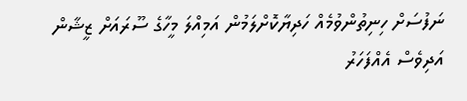ނަފުސަށް ހިނިތުންވުމެއް ހަދިޔާކޮށްލަމުން އަމިއްލަ މީހާގެ ސޫރައަށް ޒީޝާން އަދިވެސް އެއްފަހަރު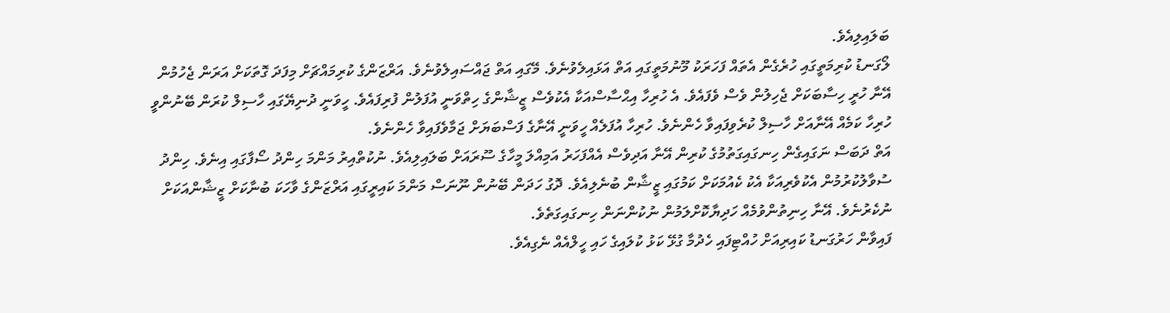ބަލައިލިއެވެ.
ލޯގަނޑު ކުރިމަތީގައި ހުރެގެން އެތައް ފަހަރަކު މޫނުމަތީގައި އަތް އަޅައިލެވުނެވެ. މޭގައި އަތް ޖައްސައިލެވުނެވެ. އަރްޒަންގެ ކުރިމައްޗަށް މިފަދަ ގޮތަކަށް އަރަން ޖެހުމުން އޭނާ ހުރީ ހިސާބަކަށް ޖެހިލުން ވެސް ވެފައެވެ. އެ ހުރިހާ އިޙްސާސްއަކާ އެކުވެސް ޒީޝާންގެ ހިތްވަނީ އުފަލުން ފުރިފައެވެ. ހީވަނީ ދުނިޔޭގައި ހާސިލް ކުރަން ބޭނުންވީ ހުރިހާ ކަމެއް އޭނާއަށް ހާސިލް ކުރެވިފައިވާ ހެންނެވެ. ހުރިހާ އުފަލެއް ހީވަނީ އޭނާގެ ފަސްބަޔަށް ޖަމާވެފައިވާ ހެންނެވެ.
އަތް ދަބަސް ނަގައިގެން ހިނގައިގަތުމުގެ ކުރިން އޭނާ އަދިވެސް އެއްފަހަރު އަމިއްލަ މީހާގެ ސޫރައަށް ބަލައިލިއެވެ. ނުކުތްއިރު މަންމަ ހިންދު ސޯފާގައި އިނެވެ. ހިންދު ސުވާލުކުރުމުން އެކުވެރިއަކާ އެކު ކެއުމަކަށް ކަމުގައި ޒީޝާން ބުނެލިއެވެ. ދޮގު ހަދަން ބޭނުން ނޫނަސް މަންމަ ކައިރީގައި އަރްޒަންގެ ވާހަކަ ބުނާކަށް ޒީޝާންއަކަށް ނުކެރުނެވެ. އޭނާ ހިނިތުންވުމެއް ހަދިޔާކޮށްލަމުން ނުކުންނަން ހިނގައިގަތެވެ.
ފައިވާން ހަރުގަނޑު ކައިރިއަށް ހުއްޓިފައި ހެދުމާ ގުޅޭ ކަޅު ކުލައިގެ ހައި ހީލްއެއް ނެގިއެވެ.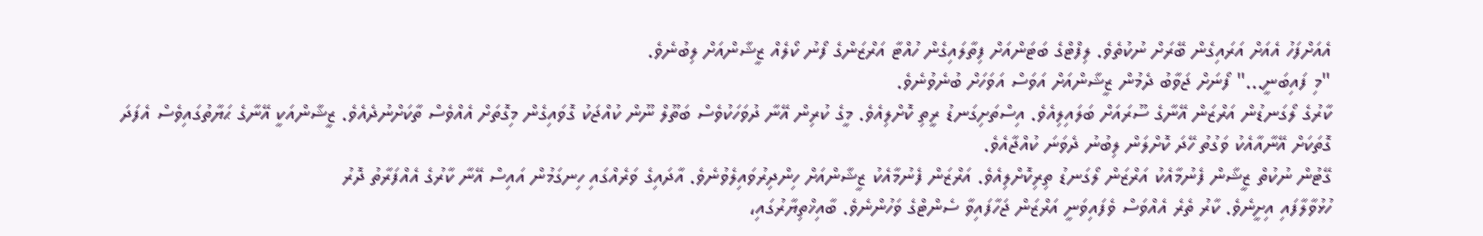އެއަށްފަހު އެއަށް އަރައިގެން ބޭރަށް ނުކުތެވެ. ލިފްޓްގެ ބަޓަންއަށް ފިތާލައިގެން ހުއްޓާ އަރްޒަންގެ ފޯނު ކޯލެއް ޒީޝާންއަށް ލިބުނެވެ.
"މި ފައިބަނީ..." ފޯނަށް ޖަވާބު ދެމުން ޒީޝާންއަށް އަވަސް އަވަހަށް ބުނެވުނެވެ.
ކާރުގެ ލޯގަނޑުން އަރްޒަން އޭނާގެ ސޫރައަށް ބަލައިލިއެވެ. އިސްތަށިގަނޑު ރީތި ކޮށްލިއެވެ. މީގެ ކުރިން އޭނާ ދުވަހަކުވެސް ބަތޫލް ނޫން ކުއްޖަކު ގޮވައިގެން މިގޮތަށް އެއްވެސް ތާކަށްނުދެއެވެ. ޒީޝާންއަކީ އޭނާގެ ޙަޔާތުގައިވެސް އެފަދަ ގޮތަކަށް އޭނާއާއެކު ވަގުތު ހޭދަ ކޮށްލަން ލިބުނު ދެވަނަ ކުއްޖާއެވެ.
ގޭޓުން ނުކުތް ޒީޝާން ފެނުމާއެކު އަރްޒަން ލޯގަނޑު ތިރިކޮށްލިއެވެ. އަރްޒަން ފެނުމާއެކު ޒީޝާންއަށް ހިންދިރުވައިލެވުނެވެ. އާދައިގެ ވަރެއްގައި ހިނގަމުން އައިސް އޭނާ ކާރުގެ އެއްފަރާތު ދޮރު
ހުޅުވާލާފައި އިށީނެވެ. ކާރު ތެރެ އެއްވަސް ވެފައިވަނީ އަރްޒަން ޖަހާފައިވާ ސެންޓްގެ ވަހުންނެވެ. ބާއިޚްތިޔާރުގައި،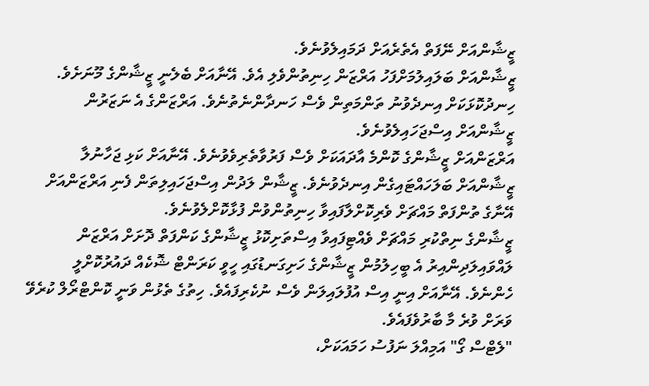ޒީޝާންއަށް ނޭފަތް އެތެރެއަށް ދަމައިލެވުނެވެ.
ޒީޝާންއަށް ބަލައިލުމަށްފަހު އަރްޒަން ހިނިތުންވެލި އެވެ. އޭނާއަށް ބެލެނީ ޒީޝާންގެ މޫނަށެވެ. ހިނދުކޮޅަކަށް އިނދެވުނު ތަންމަތިން ވެސް ހަނދާންނެތުނެވެ. އަރްޒަންގެ އެ ނަޒަރުން ޒީޝާންއަށް އިސްޖަހައިލެވުނެވެ.
އަރްޒަންއަށް ޒީޝާންގެ ކޮންމެ އާދައަކަށް ވެސް ފަރުވާތެރިވެވުނެވެ. އޭނާއަށް ކަޅި ޖަހާނުލާ ޒީޝާންއަށް ބަލަހައްޓައިގެން އިނދެވުނެވެ. ޒީޝާން ލަދުން އިސްޖަހައިލިތަން ފެނި އަރްޒަންއަށް އޭނާގެ ތުންފަތް މައްޗަށް ވެރިކޮށްލާފައިވާ ހިނިތުންވުން ފުޅާކޮށްލެވުނެވެ.
ޒީޝާންގެ ނިތްކުރި މައްޗަށް ވެއްޓިފައިވާ އިސްތަށިކޮޅު ޒީޝާންގެ ކަންފަތް ދޮށަށް އަރްޒަން ލައްވައިލަދިންއިރު އެ ބީހިލުމުން ޒީޝާންގެ ހަށިގަނޑުގައި ހީވީ ކަރަންޓް ޝޮކެއް ދައުރުކޮށްލީ ހެންނެވެ. އޭނާއަށް އިނީ އިސް އުފުލައިލަން ވެސް ނުކެރިފައެވެ. ހިތުގެ ތެޅުން ވަނީ ކޮންޓްރޯލް ކުރެވޭ ވަރަށް ވުރެ މާ ބާރުވެފައެވެ.
"ލެޓްސް ގޯ" އަމިއްލަ ނަފުސު ހަމައަކަށް،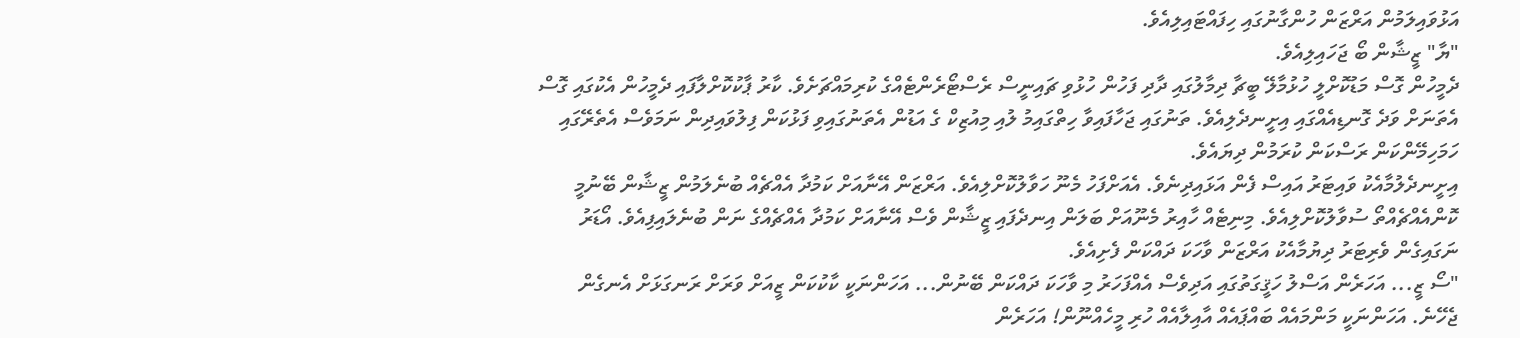އަޅުވައިލަމުން އަރްޒަން ހުންގާނުގައި ހިފައްޓައިލިއެވެ.
"ޔާ" ޒީޝާން ބޯ ޖަހައިލިއެވެ.
ދެމީހުން ގޮސް މަޑުކޮށްލީ ހުޅުމާލޭ ބީޗާ ދިމާލުގައި ދާދި ފަހުން ހުޅުވި ޗައިނީސް ރެސްޓޯރެންޓެއްގެ ކުރިމައްޗަށެވެ. ކާރު ޕާކުކޮށްލާފައި ދެމީހުން އެކުގައި ގޮސް އެތަނަށް ވަދެ ގޮނޑިއެއްގައި އިށީނދެލިއެވެ. ތަނުގައި ޖަހާފައިވާ ހިތްގައިމު ލުއި މިއުޒިކް ގެ އަޑުން އެތަނުގައިވި ފަޅުކަން ފިލުވައިދިން ނަމަވެސް އެތެރޭގައި ހަމަހިމޭންކަން ރަސްކަން ކުރަމުން ދިޔައެވެ.
އިށީނދެލުމާއެކު ވައިޓަރު އައިސް ފެން އަޅައިދިނެވެ. އެއަށްފަހު މެނޫ ހަވާލުކޮށްލިއެވެ. އަރްޒަން އޭނާއަށް ކަމުދާ އެއްޗެއް ބުނެލަމުން ޒީޝާން ބޭނުމީ ކޮންއެއްޗެއްތޯ ސުވާލުކޮށްލިއެވެ. މިނިޓެއް ހާއިރު މެނޫއަށް ބަލަން އިނދެފައި ޒީޝާން ވެސް އޭނާއަށް ކަމުދާ އެއްޗެއްގެ ނަން ބުނެލައިފިއެވެ. އޯޑަރު ނަގައިގެން ވެރިޓަރު ދިޔުމާއެކު އަރްޒަން ވާހަކަ ދައްކަން ފެށިއެވެ.
"ސޯ ޒީ... އަހަރެން އަސްލު ހަޤީގަތުގައި އަދިވެސް އެއްފަހަރު މި ވާހަކަ ދައްކަން ބޭނުން... އަހަންނަކީ ކާކުކަން ޒީއަށް ވަރަށް ރަނގަޅަށް އެނގެން ޖެހޭނެ. އަހަންނަކީ މަންމައެއް ބައްޕައެއް އާއިލާއެއް ހުރި މީހެއްނޫން! އަހަރެން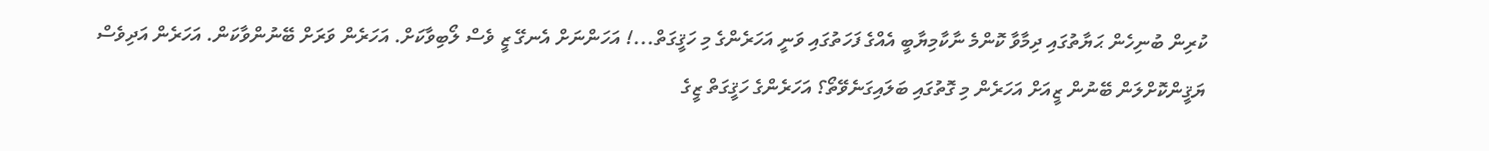ކުރިން ބުނިހެން ޙަޔާތުގައި ދިމާވާ ކޮންމެ ނާކާމިޔާބީ އެއްގެ ފަހަތުގައި ވަނީ އަހަރެންގެ މި ހަޤީގަތް...! އަހަންނަށް އެނގޭ ޒީ ވެސް ލޯބިވާކަށް. އަހަރެން ވަރަށް ބޭނުންވާކަން. އަހަރެން އަދިވެސް ޔަޤީންކޮށްލަން ބޭނުން ޒީއަށް އަހަރެން މި ގޮތުގައި ބަލައިގަނެވޭތޯ؟ އަހަރެންގެ ހަޤީގަތް ޒީގެ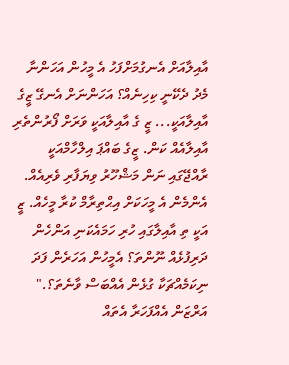އާއިލާއަށް އެނގުމަށްފަހު އެ މީހުން އަހަންނާ މެދު ދެކޭނީ ކިހިނެއް؟ އަހަންނަށް އެނގޭ ޒީގެ އާއިލާއަކީ... ޒީ ގެ އާއިލާއަކީ ވަރަށް ފޯރުންތެރި އާއިލާއެއް ކަން. ޒީގެ ބައްޕަ އިލްހާމްއަކީ ރާއްޖޭގައި ނަން މަޝްހޫރު ވިޔަފާރި ވެރިއެއް. އެންމެން އެ މީހަކަށް އިޙްތިރާމް ކުރާ މީހެއް. ޒީ އަކީ ތި އާއިލާގައި ހުރި ހަމައެކަނި އަންހެން ދަރިފުޅެއް ނޫންތަ؟ އެމީހުން އަހަރެން ފަދަ ނިކަމެއްޗަކާ ގުޅެން އެއްބަސް ވާނެތަ؟." އަރްޒަން އެއްފަހަރާ އެތައް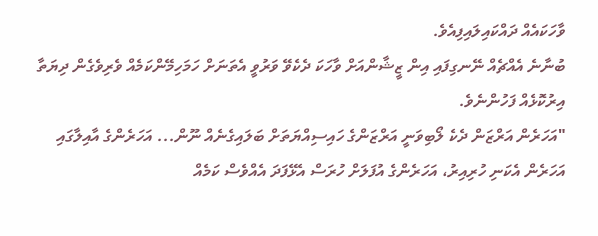ވާހަކައެއް ދައްކައިލައިފިއެވެ.
ބުނާނެ އެއްޗެއް ނޭނގިފައި އިން ޒީޝާންއަށް ވާހަކަ ދެކެވޭ ވަރުވީ އެތަނަށް ހަމަހިމޭންކަމެއް ވެރިވެގެން ދިޔަތާ އިރުކޮޅެއް ފަހުންނެވެ.
"އަހަރެން އަރްޒަން ދެކެ ލޯބިވަނީ އަރްޒަންގެ ހައިސިއްޔަތަށް ބަލައިގެނެއް ނޫން... އަހަރެންގެ އާއިލާގައި އަހަރެން އެކަނި ހުރިއިރު، އަހަރެންގެ އުފަލަށް ހުރަސް އެޅޭފަދަ އެއްވެސް ކަމެއް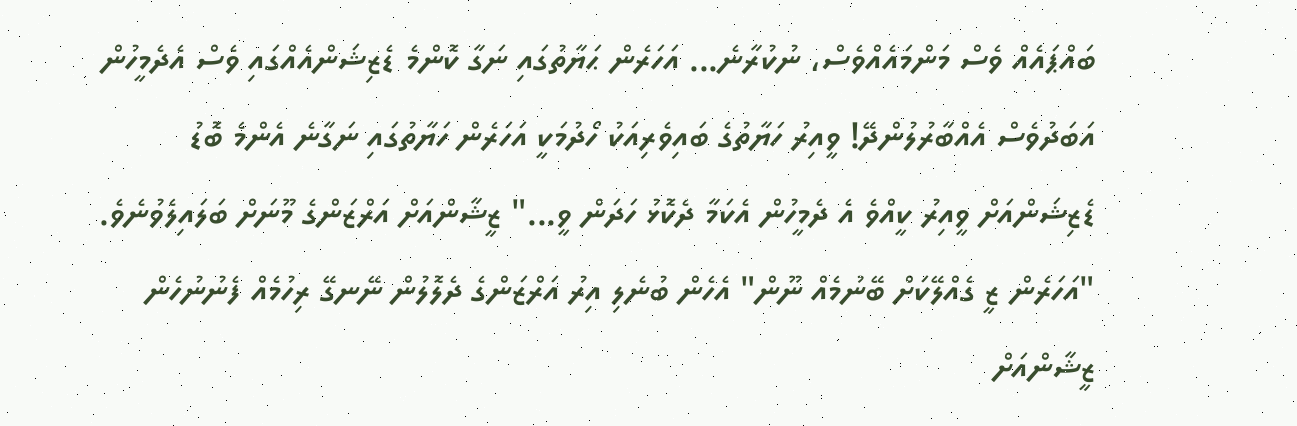ބައްޕައެއް ވެސް މަންމައެއްވެސް، ނުކުރާނެ... އަހަރެން ޙަޔާތުގައި ނަގާ ކޮންމެ ޑެޒިޝަންއެއްގައި ވެސް އެދެމީހުން އަބަދުވެސް އެއްބާރުލުންދޭ! ވީއިރު ހަޔާތުގެ ބައިވެރިއަކު ހޯދުމަކީ އަހަރެން ހަޔާތުގައި ނަގާނެ އެންމެ ބޮޑު ޑެޒިޝަންއަށް ވީއިރު ކީއްވެ އެ ދެމީހުން އެކަމާ ދެކޮޅު ހަދަން ވީ..." ޒީޝާންއަށް އަރްޒަންގެ މޫނަށް ބަލައިލެވުނެވެ.
"އަހަރެން ޒީ ގެއްލޭކަށް ބޭނުމެއް ނޫން" އެހެން ބުނެލި އިރު އަރްޒަންގެ ދެލޮލުން ނޭނގޭ ރިހުމެއް ފެނުނުހެން ޒީޝާންއަށް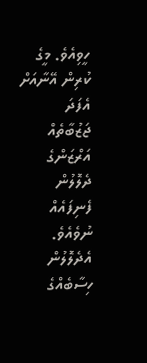ހީވިއެވެ. މީގެ ކުރިން އޭނާއަށް އެފަދަ ޖަޒުބާތެއް އަރްޒަންގެ ދެލޮލުން ފެނިފައެއް ނުވެއެވެ. އެދެލޮލުން ހިސާބެއްގެ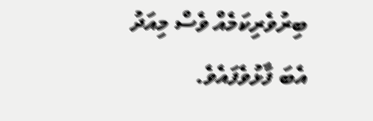ބިރުވެރިކަމެއް ވެސް މިއަދު އެބަ ފާޅުވެފައެވެ.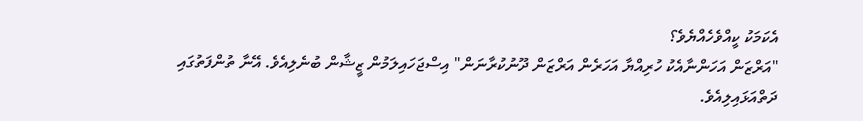އެކަމަކު ކީއްވެހެއްޔެވެ؟
"އަރްޒަން އަހަންނާއެކު ހުރިއްޔާ އަހަރެން އަރްޒަން ދޫނުކުރާނަން" އިސްޖަހައިލަމުން ޒީޝާން ބުނެލިއެވެ. އޭނާ ތުންފަތުގައި ދަތްއަޅައިލިއެވެ.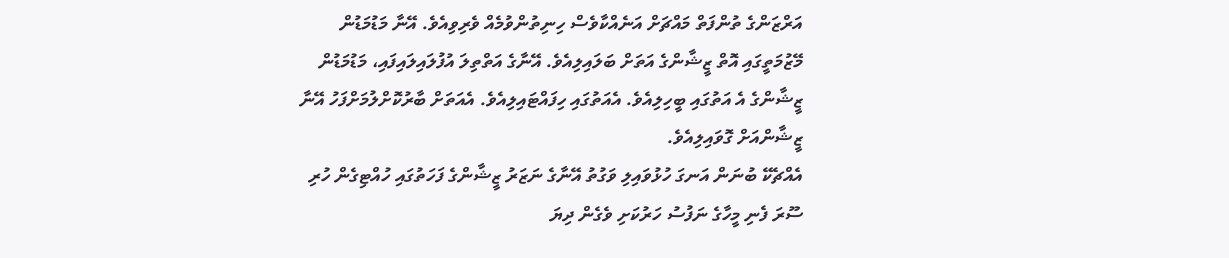އަރްޒަންގެ ތުންފަތް މައްޗަށް އަނެއްކާވެސް ހިނިތުންވުމެއް ވެރިވިއެވެ. އޭނާ މަޑުމަޑުން މޭޒުމަތީގައި އޮތް ޒީޝާންގެ އަތަށް ބަލައިލިއެވެ. އޭނާގެ އަތްތިލަ އުފުލައިލައިފައި، މަޑުމަޑުން ޒީޝާންގެ އެ އަތުގައި ބީހިލިއެވެ. އެއަތުގައި ހިފައްޓައިލިއެވެ. އެއަތަށް ބާރުކޮށްލުމަށްފަހު އޭނާ ޒީޝާންއަށް ގޮވައިލިއެވެ.
އެއްޗެކޭ ބުނަން އަނގަ ހުޅުވައިލި ވަގުތު އޭނާގެ ނަޒަރު ޒީޝާންގެ ފަހަތުގައި ހުއްޓިގެން ހުރި ސޫރަ ފެނި މީހާގެ ނަފުސު ހަރުކަށި ވެގެން ދިޔަ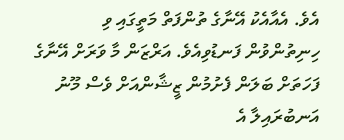އެވެ. އެއާއެކު އޭނާގެ ތުންފަތް މަތީގައި ވި ހިނިތުންވުން ފަނޑުވިއެވެ. އަރްޒަން މާ ވަރަށް އޭނާގެ ފަހަތަށް ބަލަން ފެށުމުން ޒީޝާންއަށް ވެސް މޫނު އަނބުރައިލާ އެ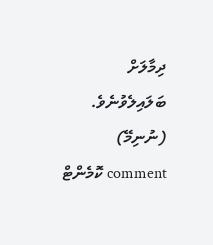ދިމާލަށް ބަލައިލެވުނެވެ.
(ނުނިމޭ)
comment ކޮމެންޓް